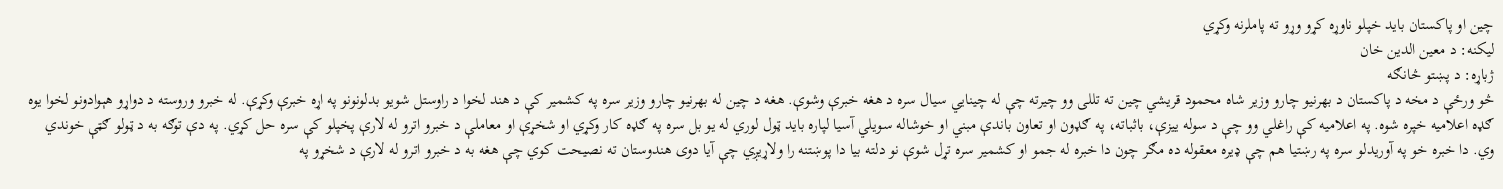چین او پاکستان باید خپلو ناوړه کړو وړو ته پاملرنه وکړي
لیکنه: د معین الدین خان
ژباړه: د پښتو څانګه
څو ورځې د مخه د پاکستان د بهرنیو چارو وزیر شاه محمود قریشي چین ته تللی وو چیرته چې له چینایي سیال سره د هغه خبرې وشوې. هغه د چین له بهرنیو چارو وزیر سره په کشمیر کې د هند لخوا د راوستل شویو بدلونونو په اړه خبرې وکړې. له خبرو وروسته د دواړو هېوادونو لخوا یوه ګډه اعلامیه خپره شوه. په اعلامیه کې راغلي وو چې د سوله ییزې، باثباته، په ګډون او تعاون باندې مبني او خوشاله سویلي آسیا لپاره باید ټول لوري له یو بل سره په ګډه کار وکړي او شخړې او معاملې د خبرو اترو له لارې پخپلو کې سره حل کړي. په دې توګه به د ټولو ګټې خوندي وي. دا خبره خو په آوریدلو سره په رښتیا هم چې ډیره معقوله ده مګر چون دا خبره له جمو او کشمیر سره تړل شوې نو دلته بیا دا پوښتنه را ولاړیږي چې آیا دوی هندوستان ته نصیحت کوي چې هغه به د خبرو اترو له لارې د شخړو په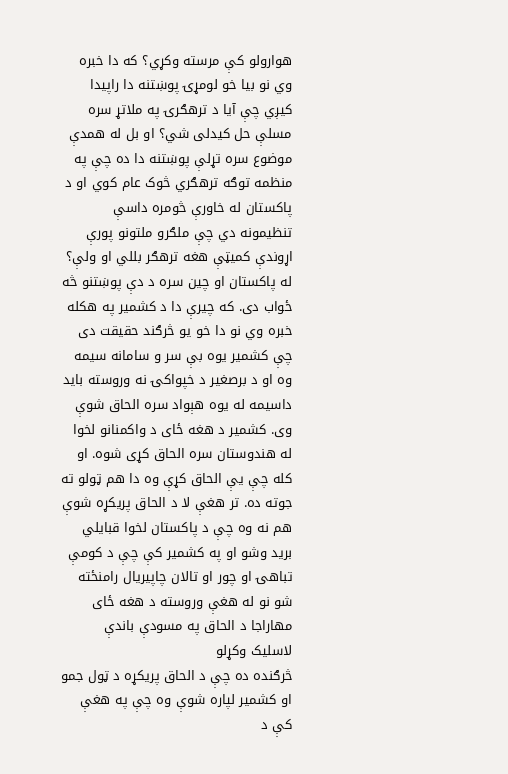هوارولو کې مرسته وکړي؟ که دا خبره وي نو بیا خو لومړۍ پوښتنه دا راپیدا کیږي چې آیا د ترهګرۍ په ملاتړ سره مسلې حل کیدلی شي؟ او بل له همدې موضوع سره تړلې پوښتنه دا ده چې په منظمه توګه ترهګري څوک عام کوي او د پاکستان له خاورې څومره داسې تنظیمونه دي چې ملګرو ملتونو پورې اړوندې کمیټې هغه ترهګر بللي او ولې؟
له پاکستان او چین سره د دې پوښتنو څه ځواب دی. که چیرې دا د کشمیر په هکله خبره وي نو دا خو یو څرګند حقیقت دی چې کشمیر یوه بې سر و سامانه سیمه وه او د برصغیر د خپواکۍ نه وروسته باید داسیمه له یوه هېواد سره الحاق شوې وی. کشمیر د هغه ځای د واکمنانو لخوا له هندوستان سره الحاق کړی شوه. او کله چې یې الحاق کړې وه دا هم ټولو ته جوته ده. تر هغې لا د الحاق پریکړه شوې هم نه وه چې د پاکستان لخوا قبایلي برید وشو او په کشمیر کې چې د کومې تباهۍ او چور او تالان چاپیریال رامنځته شو نو له هغې وروسته د هغه ځای مهاراجا د الحاق په مسودې باندې لاسلیک وکړلو
څرګنده ده چې د الحاق پریکړه د ټول جمو او کشمیر لپاره شوې وه چې په هغې کې د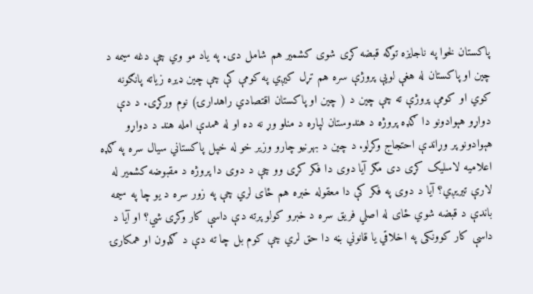پاکستان لخوا په ناجایزه توګه قبضه کړی شوی کشمیر هم شامل دی. په یاد مو وي چې دغه سیمه د چین او پاکستان له هغې لویې پروژې سره هم تړل کیږي په کومې کې چې چین ډیره زیاته پانګونه کوي او کومې پروژې ته چې چین د ( چین او پاکستان اقتصادي راهدارۍ) نوم ورکړی. د دې دواړو هېوادونو دا ګډه پروژه د هندوستان لپاره د منلو وړ نه ده او له همدې امله هند د دواړو هېوادونو پر وړاندې احتجاج وکړلو. د چین د بهرنیو چارو وزیر خو له خپل پاکستاني سیال سره په ګډه اعلامیه لاسلیک کړی دی مګر آیا دوی دا فکر کړی وو چې د دوی دا پروژه د مقبوضه کشمیر له لارې تیریږي؟ آیا د دوی په فکر کې دا معقوله خبره هم ځای لري چې په زور سره د یو چا په سیمه باندې د قبضه شوي ځای له اصلي فریق سره د خبرو کولو پرته دې داسې کار وکړی شي؟ او آیا د داسې کار کوونکی په اخلاقي یا قانوني بڼه دا حق لري چې کوم بل چا ته دې د ګډون او همکارۍ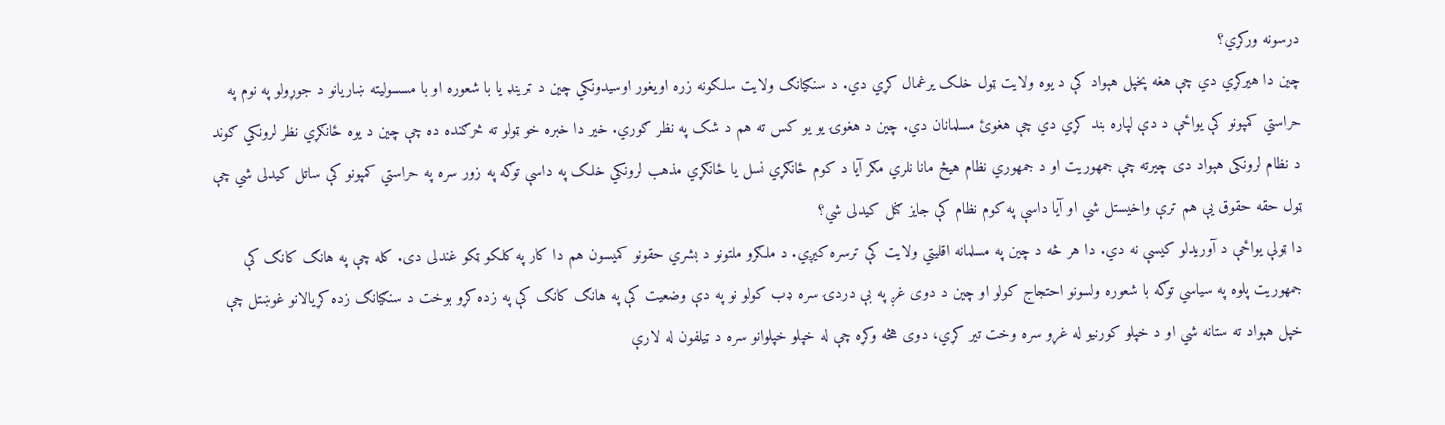درسونه ورکړي؟
چین دا هیرکړي دي چې هغه پخپل هېواد کې د یوه ولایت ټول خلک یرغمال کړي دي. د سنګیانګ ولایت سلګونه زره اویغور اوسیدونکي چین د ټرینډ یا با شعوره او با مسسولیته ښاریانو د جوړولو په نوم په حراستي کمپونو کې یواځې د دې لپاره بند کړي دي چې هغوئ مسلمانان دي. چین د هغوۍ یو یو کس ته هم د شک په نظر ګوري. خیر دا خبره خو ټولو ته څرګنده ده چې چین د یوه ځانګړي نظر لرونکي ګوند د نظام لرونکی هېواد دی چیرته چې جمهوریت او د جمهوري نظام هیڅ مانا نلري مګر آیا د کوم ځانګړي نسل یا ځانګړي مذهب لرونکي خلک په داسې توګه په زور سره په حراستي کمپونو کې ساتل کیدلی شي چې ټول حقه حقوق یې هم ترې واخیستل شي او آیا داسې په کوم نظام کې جایز ګنل کیدلی شي؟
دا ټولې یواځې د آوریدلو کیسې نه دي. دا هر څه د چین په مسلمانه اقلیتي ولایت کې ترسره کیږي. د ملګرو ملتونو د بشري حقونو کمیسون هم دا کار په کلکو ټکو غندلی دی. کله چې په هانګ کانګ کې جمهوریت پلوه په سیاسي توګه با شعوره ولسونو احتجاج کولو او چین د دوی غږ په بې دردۍ سره ډب کولو نو په دې وضعیت کې په هانګ کانګ کې په زده کړو بوخت د سنګیانګ زده کړیالانو غوښتل چې خپل هېواد ته ستانه شي او د خپلو کورنیو له غړو سره وخت تیر کړي، دوی هڅه وکړه چې له خپلو خپلوانو سره د ټیلفون له لارې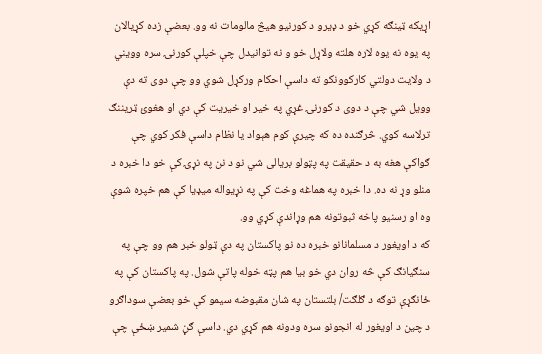اړیکه ټینګه کړي خو د ډیرو د کورنیو هیڅ مالومات نه وو. بعضې زده کړیالان په یوه نه یوه لاره هلته ولاړل خو و نه توانیدل چې خپلې کورنۍ سره وویني
د ولایت دولتي کارکوونکو ته داسې احکام ورکړل شوي وو چې دوی ته دې وویل شي چې د دوی د کورنۍ غړي په خیر او خیریت کې دي او هغوئ ټریننګ ترلاسه کوي. څرګنده ده که چیرې کوم هېواد یا نظام داسې فکر کوي چې ګواکې هغه به د حقیقت په پټولو بریالی شي نو د نن په نړۍ کې خو دا خبره د منلو وړ نه ده. دا خبره په هماغه وخت کې په نړیواله میډیا کې هم خپره شوې وه او رسنیو پاخه ثبوتونه هم وړاندې کړي وو.
که د اویغور د مسلمانانو خبره ده نو پاکستان په دې ټولو خبر هم وو چې په سنګیانګ کې څه روان دي خو بیا هم پټه خوله پاتې شول. په پاکستان کې په ځانګړې توګه د ګلګت/ بلتستان په شان مقبوضه سیمو کې خو بعضې سوداګرو د چین د اویغور له انجونو سره ودونه هم کړي دي. داسې ګڼ شمیر ښځې چې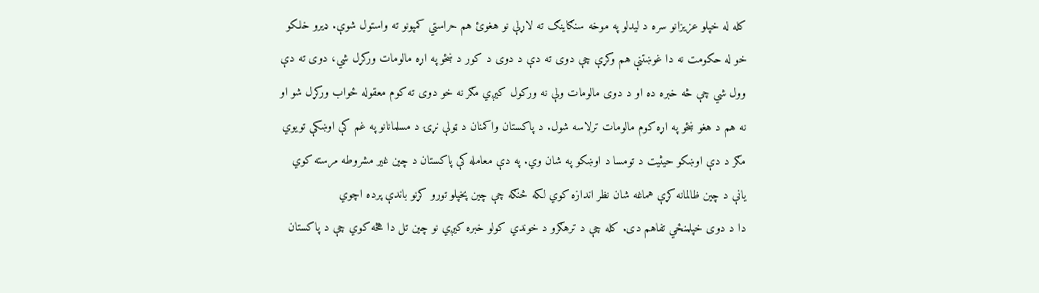کله له خپلو عزیزانو سره د لیدلو په موخه سنګاینګ ته لاړلې نو هغوئ هم حراستي کمپونو ته واستول شوې. ډیرو خلکو خو له حکومت نه دا غوښتنې هم وکړې چې دوی ته دې د دوی د کور د ښځو په اړه مالومات ورکړل شي، دوی ته دې وول شي چې څه خبره ده او د دوی مالومات ولې نه ورکول کیږي مګر نه خو دوی ته کوم معقوله ځواب ورکړل شو او نه هم د هغو ښځو په اړه کوم مالومات ترلاسه شول. د پاکستان واکمنان د ټولې نړۍ د مسلمانانو په غم کې اوښکې تویوي مګر د دې اوښکو حیثیت د تومسا د اوښکو په شان وي. په دې معامله کې پاکستان د چین غیر مشروطه مرسته کوي یانې د چین ظالمانه کړې هماغه شان نظر اندازه کوي لکه څنګه چې چین پخپلو تورو کړنو باندې پرده اچوي
دا د دوی خپلمنځي تفاهم دی. کله چې د ترهګرو د خوندي کولو خبره کیږي نو چین تل دا هڅه کوي چې د پاکستان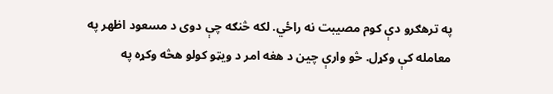په ترهګرو دې کوم مصیبت نه راځي. لکه څنګه چې دوی د مسعود اظهر په معامله کې وکړل. څو وارې چین د هغه امر د ویټو کولو هڅه وکړه په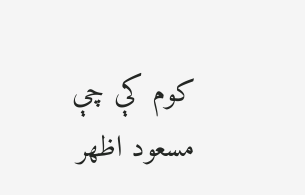کوم کې چې مسعود اظهر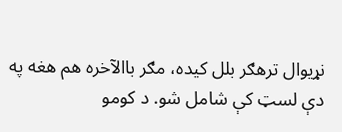نړیوال ترهګر بلل کیده، مګر باالآخره هم هغه په دې لسټ کې شامل شو. د کومو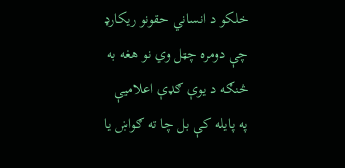خلکو د انساني حقونو ریکارډ چې دومره چټل وي نو هغه به څنګه د یوې ګډې اعلامیې په پایله کې بل چا ته ګواښ یا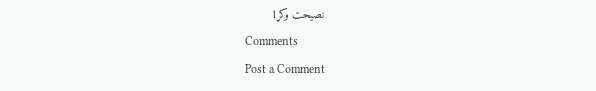نصیحت وکړ1
Comments
Post a Comment